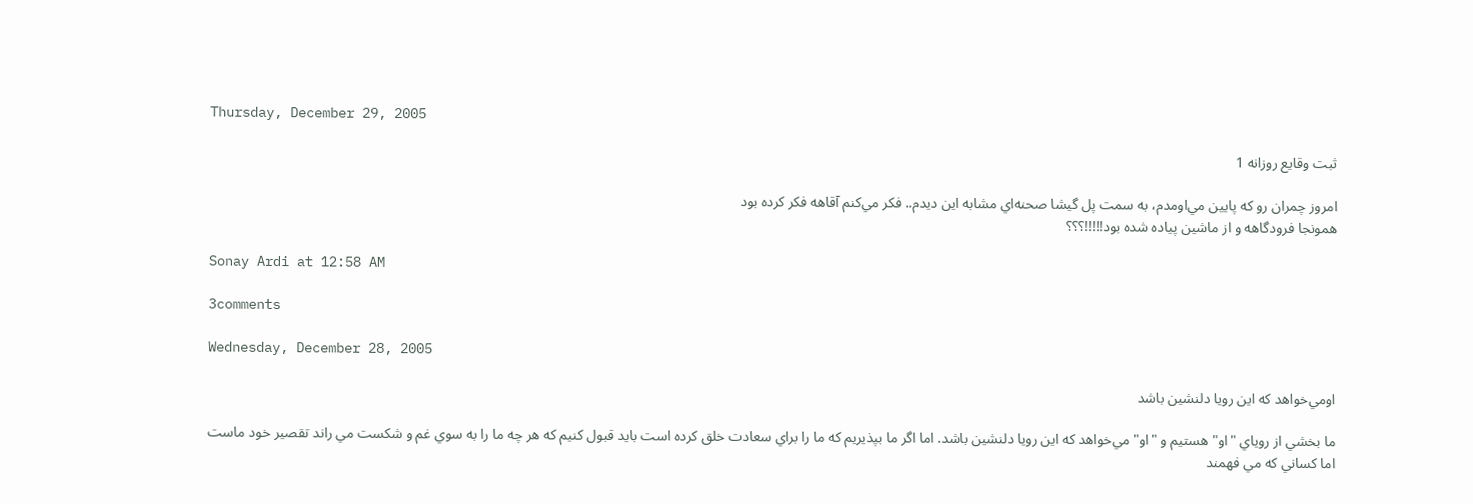Thursday, December 29, 2005

ثبت وقايع روزانه 1

امروز چمران رو كه پايين مي‌اومدم، به سمت پل گيشا صحنه‌اي مشابه اين ديدم.. فكر مي‌كنم آقاهه فكر كرده بود
همونجا فرودگاهه و از ماشين پياده شده بود!!!!!؟؟؟

Sonay Ardi at 12:58 AM

3comments

Wednesday, December 28, 2005

اومي‌خواهد كه اين رويا دلنشين باشد

ما بخشي از روياي "او" هستيم و "او" مي‌خواهد كه اين رويا دلنشين باشد. اما اگر ما بپذيريم كه ما را براي سعادت خلق كرده است بايد قبول كنيم كه هر چه ما را به سوي غم و شكست مي راند تقصير خود ماست
اما كساني كه مي فهمند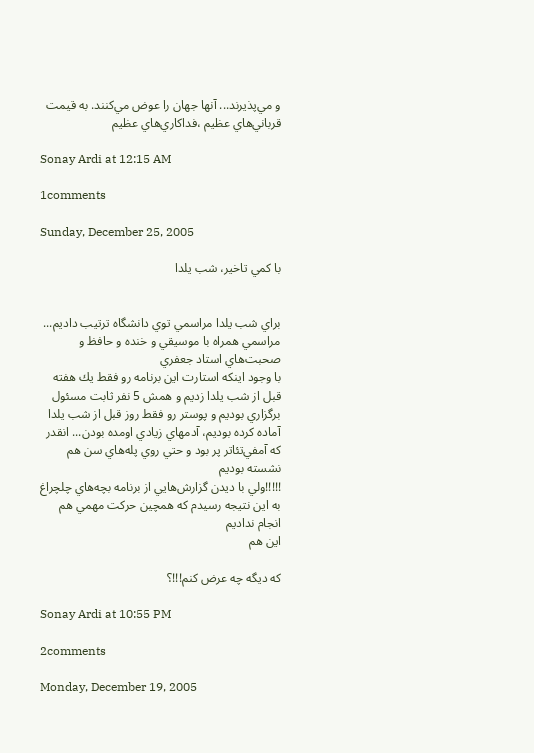و مي‌پذيرند... آنها جهان را عوض مي‌كنند. به قيمت قرباني‌هاي عظيم ،فداكاري‌هاي عظيم

Sonay Ardi at 12:15 AM

1comments

Sunday, December 25, 2005

با كمي تاخير، شب يلدا


براي شب يلدا مراسمي توي دانشگاه ترتيب داديم... مراسمي همراه با موسيقي و خنده و حافظ و صحبت‌هاي استاد جعفري
با وجود اينكه استارت اين برنامه رو فقط يك هفته قبل از شب يلدا زديم و همش 5 نفر ثابت مسئول برگزاري بوديم و پوستر رو فقط روز قبل از شب يلدا آماده كرده بوديم، آدمهاي زيادي اومده بودن... انقدر كه آمفي‌‌تئاتر پر بود و حتي روي پله‌هاي سن هم نشسته بوديم
!!!!!ولي با ديدن گزارش‌هايي از برنامه بچه‌هاي چلچراغ به اين نتيجه رسيدم كه همچين حركت مهمي هم انجام نداديم
اين هم

كه ديگه چه عرض كنم!!!؟

Sonay Ardi at 10:55 PM

2comments

Monday, December 19, 2005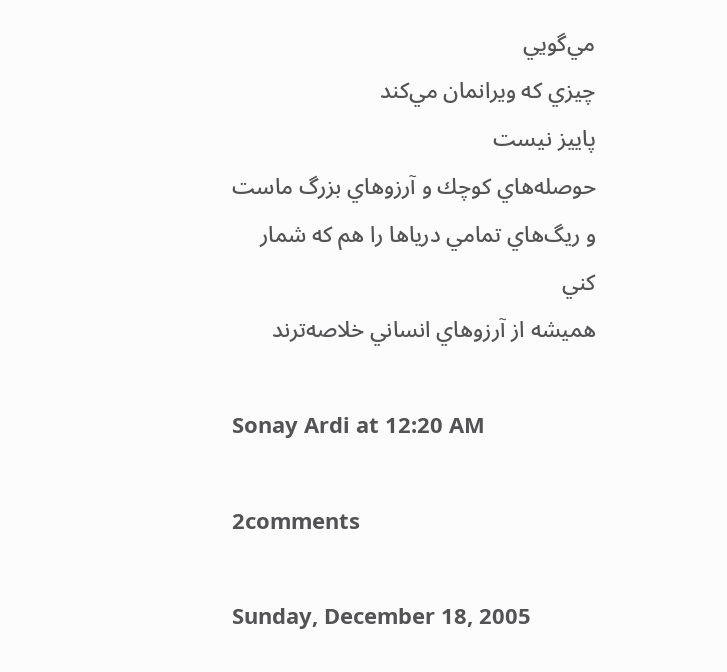مي‌گويي
چيزي كه ويرانمان مي‌كند
پاييز نيست
حوصله‌هاي كوچك و آرزوهاي بزرگ ماست
و ريگ‌هاي تمامي درياها را هم كه شمار كني
هميشه از آرزوهاي انساني خلاصه‌ترند

Sonay Ardi at 12:20 AM

2comments

Sunday, December 18, 2005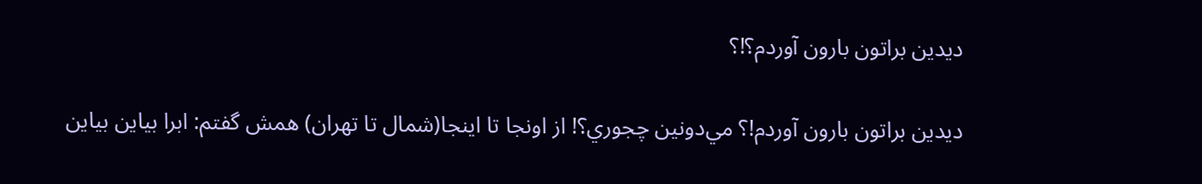ديدين براتون بارون آوردم؟!؟

ديدين براتون بارون آوردم!؟ مي‌دونين چجوري؟! از اونجا تا اينجا(شمال تا تهران) همش گفتم: ابرا بياين بياين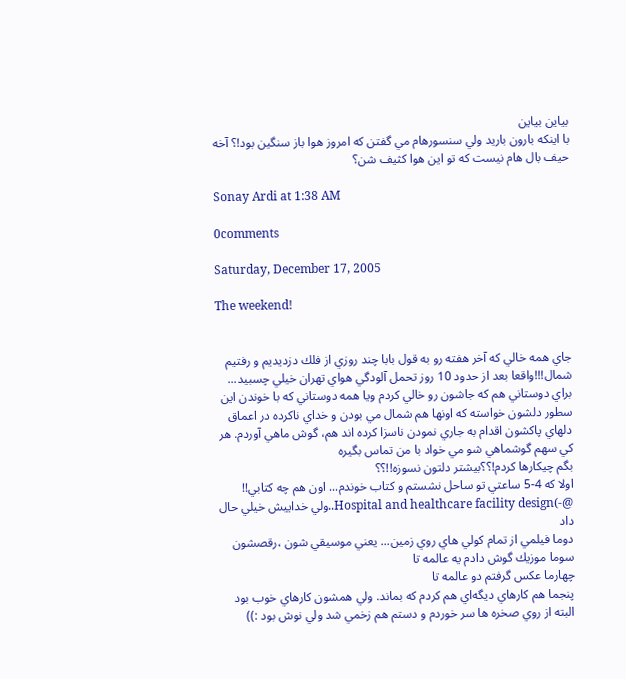بياين بياين
با اينكه بارون باريد ولي سنسورهام مي گفتن كه امروز هوا باز سنگين بود!؟ آخه حيف بال هام نيست كه تو اين هوا كثيف شن؟

Sonay Ardi at 1:38 AM

0comments

Saturday, December 17, 2005

The weekend!


جاي همه خالي كه آخر هفته رو به قول بابا چند روزي از فلك دزديديم و رفتيم شمال!!!واقعا بعد از حدود 10 روز تحمل آلودگي هواي تهران خيلي چسبيد... براي دوستاني هم كه جاشون رو خالي كردم ويا همه دوستاني كه با خوندن اين سطور دلشون خواسته كه اونها هم شمال مي بودن و خداي ناكرده در اعماق دلهاي پاكشون اقدام به جاري نمودن ناسزا كرده اند هم، گوش ماهي آوردم. هر كي سهم گوشماهي شو مي خواد با من تماس بگيره
بگم چيكارها كردم!؟؟بيشتر دلتون نسوزه!!؟؟
اولا كه 4-5 ساعتي تو ساحل نشستم و كتاب خوندم... اون هم چه كتابي!!
@-)Hospital and healthcare facility design..ولي خداييش خيلي حال داد
دوما فيلمي از تمام كولي هاي روي زمين... يعني موسيقي شون ،‌رقصشون
سوما موزيك گوش دادم يه عالمه تا
چهارما عكس گرفتم دو عالمه تا
پنجما هم كارهاي ديگه‌اي هم كردم كه بماند. ولي همشون كارهاي خوب بود البته از روي صخره ها سر خوردم و دستم هم زخمي شد ولي نوش بود :))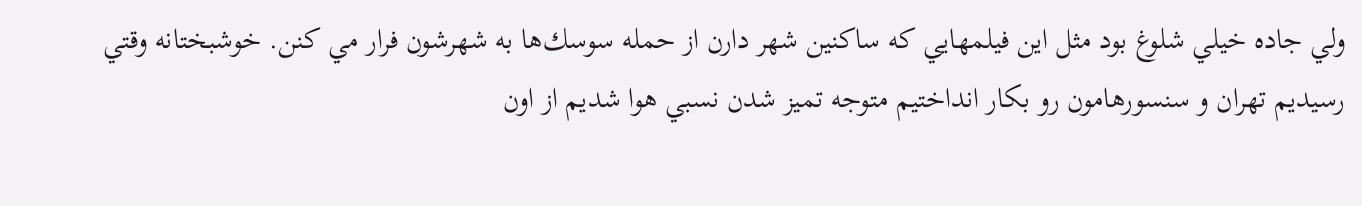ولي جاده خيلي شلوغ بود مثل اين فيلمهايي كه ساكنين شهر دارن از حمله سوسك‌ها به شهرشون فرار مي كنن. خوشبختانه وقتي رسيديم تهران و سنسورهامون رو بكار انداختيم متوجه تميز شدن نسبي هوا شديم از اون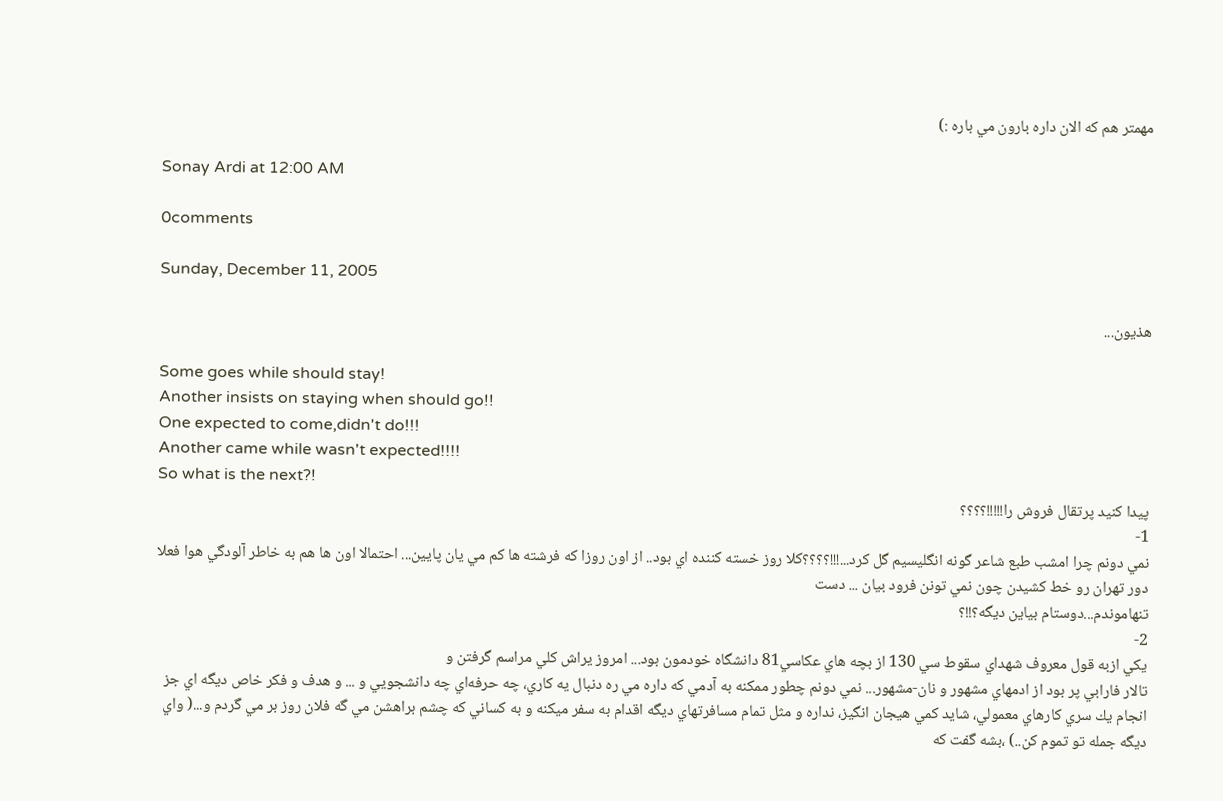مهمتر هم كه الان داره بارون مي باره :)

Sonay Ardi at 12:00 AM

0comments

Sunday, December 11, 2005

هذيون...

Some goes while should stay!
Another insists on staying when should go!!
One expected to come,didn't do!!!
Another came while wasn't expected!!!!
So what is the next?!
پيدا كنيد پرتقال فروش را!!!!!؟؟؟؟
1-
نمي دونم چرا امشب طبع شاعر گونه انگليسيم گل كرد...!!!؟؟؟؟كلا روز خسته كننده اي بود.. از اون روزا كه فرشته ها كم مي يان پايين... احتمالا اون ها هم به خاطر آلودگي هوا فعلا دور تهران رو خط كشيدن چون نمي تونن فرود بيان ... دست
تنهاموندم...دوستام بياين ديگه؟!!؟
2-
يكي ازبه قول معروف شهداي سقوط سي 130 از بچه هاي عكاسي81 دانشگاه خودمون بود... امروز يراش كلي مراسم گرفتن و
تالار فارابي پر بود از ادمهاي مشهور و نان-مشهور... نمي دونم چطور ممكنه به آدمي كه داره مي ره دنبال يه كاري، چه حرفه‌اي چه دانشجويي و ... و هدف و فكر خاص ديگه اي جز انجام يك سري كارهاي معمولي، شايد كمي هيجان انگيز، نداره و مثل تمام مسافرتهاي ديگه اقدام به سفر ميكنه و به كساني كه چشم براهشن مي گه فلان روز بر مي گردم و...( واي ديگه جمله تو تموم كن..) ،بشه گفت كه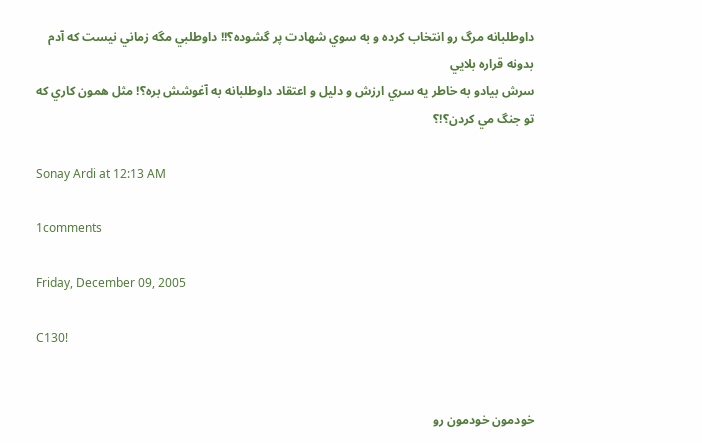داوطلبانه مرگ رو انتخاب كرده و به سوي شهادت پر گشوده؟!! داوطلبي مگه زماني نيست كه آدم بدونه قراره بلايي
سرش بيادو به خاطر يه سري ارزش و دليل و اعتقاد داوطلبانه به آغوشش بره؟! مثل همون كاري كه تو جنگ مي كردن؟!؟ ‌

Sonay Ardi at 12:13 AM

1comments

Friday, December 09, 2005

C130!


خودمون خودمون رو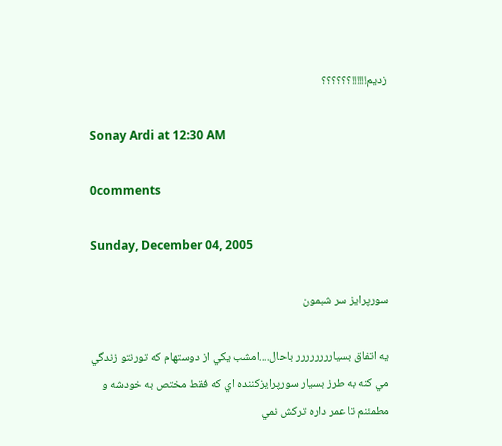زديم!!!!!!؟؟؟؟؟؟

Sonay Ardi at 12:30 AM

0comments

Sunday, December 04, 2005

سورپرايز سر شبمون

يه اتفاق بسيارررررررر باحال....امشب يكي از دوستهام كه تورنتو زندگي مي كنه به طرز بسيار سورپرايزكننده اي كه فقط مختص به خودشه و مطمئنم تا عمر داره تركش نمي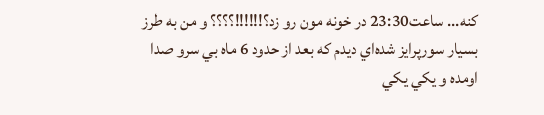كنه... ساعت23:30 در خونه مون رو زد؟!!!!!!؟؟؟؟ و من به طرز بسيار سورپرايز شده‌اي ديدم كه بعد از حدود 6 ماه بي سرو صدا اومده و يكي يكي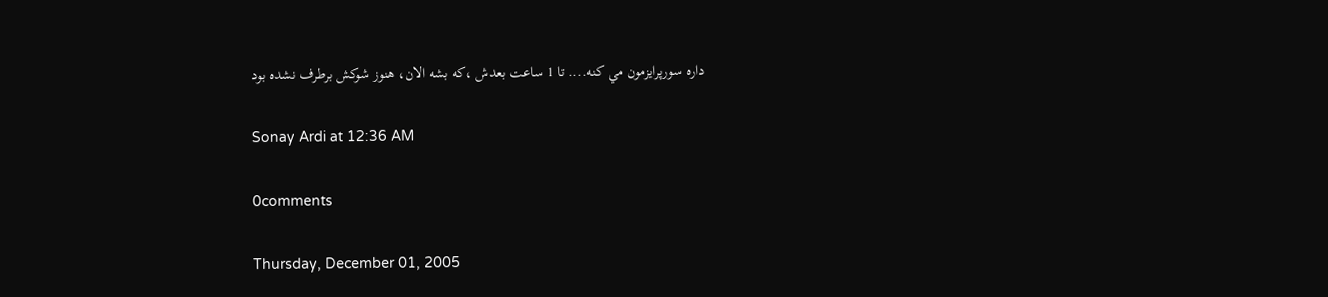داره سورپرايزمون مي كنه.... تا 1 ساعت بعدش ،كه بشه الان، هنوز شوكش برطرف نشده بود

Sonay Ardi at 12:36 AM

0comments

Thursday, December 01, 2005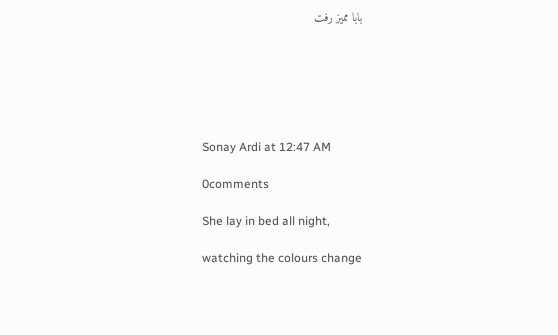بابا مميز رفت






Sonay Ardi at 12:47 AM

0comments

She lay in bed all night,

watching the colours change